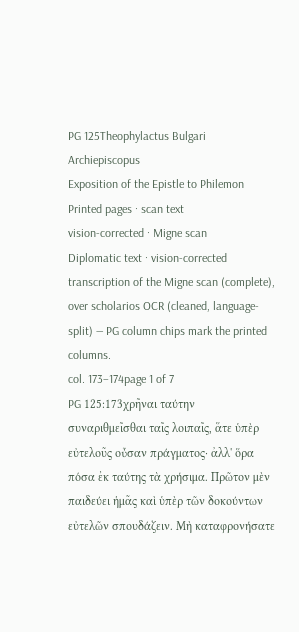PG 125Theophylactus Bulgari Archiepiscopus
Exposition of the Epistle to Philemon
Printed pages · scan text
vision-corrected · Migne scan
Diplomatic text · vision-corrected transcription of the Migne scan (complete), over scholarios OCR (cleaned, language-split) — PG column chips mark the printed columns.
col. 173–174page 1 of 7
PG 125:173χρῆναι ταύτην συναριθμεῖσθαι ταῖς λοιπαῖς, ἅτε ὑπὲρ εὐτελοῦς οὖσαν πράγματος· ἀλλ' ὅρα πόσα ἐκ ταύτης τὰ χρήσιμα. Πρῶτον μὲν παιδεύει ἡμᾶς καὶ ὑπὲρ τῶν δοκούντων εὐτελῶν σπουδάζειν. Μὴ καταφρονήσατε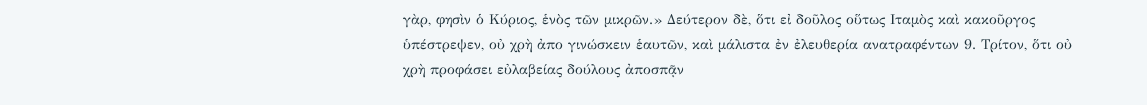γὰρ, φησὶν ὁ Κύριος, ἑνὸς τῶν μικρῶν.» Δεύτερον δὲ, ὅτι εἰ δοῦλος οὕτως Ιταμὸς καὶ κακοῦργος ὑπέστρεψεν, οὐ χρὴ ἀπο γινώσκειν ἑαυτῶν, καὶ μάλιστα ἐν ἐλευθερία ανατραφέντων 9. Τρίτον, ὅτι οὐ χρὴ προφάσει εὐλαβείας δούλους ἀποσπᾷν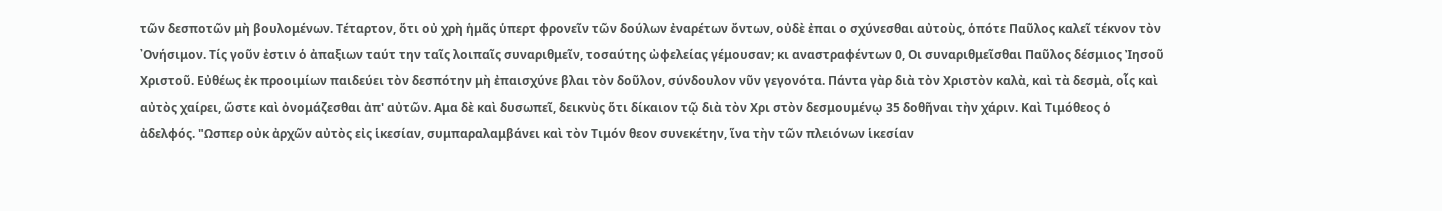τῶν δεσποτῶν μὴ βουλομένων. Τέταρτον, ὅτι οὐ χρὴ ἡμᾶς ὑπερτ φρονεῖν τῶν δούλων ἐναρέτων ὄντων, οὐδὲ ἐπαι ο σχύνεσθαι αὐτοὺς, ὁπότε Παῦλος καλεῖ τέκνον τὸν ᾿Ονήσιμον. Τίς γοῦν ἐστιν ὁ ἀπαξιων ταύτ την ταῖς λοιπαῖς συναριθμεῖν, τοσαύτης ὠφελείας γέμουσαν; κι αναστραφέντων 0, Οι συναριθμεῖσθαι Παῦλος δέσμιος Ἰησοῦ Χριστοῦ. Εὐθέως ἐκ προοιμίων παιδεύει τὸν δεσπότην μὴ ἐπαισχύνε βλαι τὸν δοῦλον, σύνδουλον νῦν γεγονότα. Πάντα γὰρ διὰ τὸν Χριστὸν καλὰ, καὶ τὰ δεσμὰ, οἷς καὶ αὐτὸς χαίρει, ὥστε καὶ ὀνομάζεσθαι ἀπ' αὐτῶν. Αμα δὲ καὶ δυσωπεῖ, δεικνὺς ὅτι δίκαιον τῷ διὰ τὸν Χρι στὸν δεσμουμένῳ 35 δοθῆναι τὴν χάριν. Καὶ Τιμόθεος ὁ ἀδελφός. "Ωσπερ οὐκ ἀρχῶν αὐτὸς εἰς ἱκεσίαν, συμπαραλαμβάνει καὶ τὸν Τιμόν θεον συνεκέτην, ἵνα τὴν τῶν πλειόνων ἱκεσίαν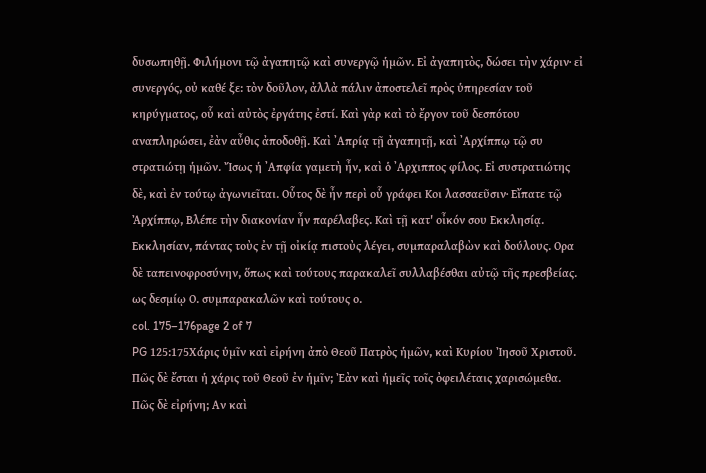δυσωπηθῇ. Φιλήμονι τῷ ἀγαπητῷ καὶ συνεργῷ ἡμῶν. Εἰ ἀγαπητὸς, δώσει τὴν χάριν· εἰ συνεργός, οὐ καθέ ξε: τὸν δοῦλον, ἀλλὰ πάλιν ἀποστελεῖ πρὸς ὑπηρεσίαν τοῦ κηρύγματος, οὗ καὶ αὐτὸς ἐργάτης ἐστί. Καὶ γὰρ καὶ τὸ ἔργον τοῦ δεσπότου αναπληρώσει, ἐὰν αὖθις ἀποδοθῇ. Καὶ ᾿Απρίᾳ τῇ ἀγαπητῇ, καὶ ᾿Αρχίππῳ τῷ συ στρατιώτῃ ἡμῶν. Ἴσως ἡ ᾿Απφία γαμετὴ ἦν, καὶ ὁ ᾿Αρχιππος φίλος. Εἰ συστρατιώτης δὲ, καὶ ἐν τούτῳ ἀγωνιεῖται. Οὗτος δὲ ἦν περὶ οὗ γράφει Κοι λασσαεῦσιν· Εἴπατε τῷ Ἀρχίππῳ, Βλέπε τὴν διακονίαν ἦν παρέλαβες. Καὶ τῇ κατ' οἶκόν σου Εκκλησίᾳ. Εκκλησίαν, πάντας τοὺς ἐν τῇ οἰκίᾳ πιστοὺς λέγει, συμπαραλαβὼν καὶ δούλους. Ορα δὲ ταπεινοφροσύνην, ὅπως καὶ τούτους παρακαλεῖ συλλαβέσθαι αὐτῷ τῆς πρεσβείας. ως δεσμίῳ Ο. συμπαρακαλῶν καὶ τούτους ο.
col. 175–176page 2 of 7
PG 125:175Χάρις ὑμῖν καὶ εἰρήνη ἀπὸ Θεοῦ Πατρὸς ἡμῶν, καὶ Κυρίου Ἰησοῦ Χριστοῦ. Πῶς δὲ ἔσται ἡ χάρις τοῦ Θεοῦ ἐν ἡμῖν; Ἐὰν καὶ ἡμεῖς τοῖς ὀφειλέταις χαρισώμεθα. Πῶς δὲ εἰρήνη; Αν καὶ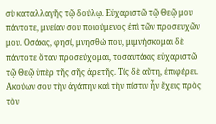σὺ καταλλαγῆς τῷ δούλῳ. Εὐχαριστῶ τῷ Θεῷ μου πάντοτε, μνείαν σου ποιούμενος ἐπὶ τῶν προσευχῶν μου. Οσάκις, φησί, μνησθώ που, μιμνήσκομαι δὲ πάντοτε ὅταν προσεύχομαι, τοσαυτάκις εὐχαριστῶ τῷ Θεῷ ὑπὲρ τῆς σῆς ἀρετῆς. Τίς δὲ αὕτη, ἐπιφέρει. Ακούων σου τὴν ἀγάπην καὶ τὴν πίστιν ἦν ἔχεις πρὸς τὸν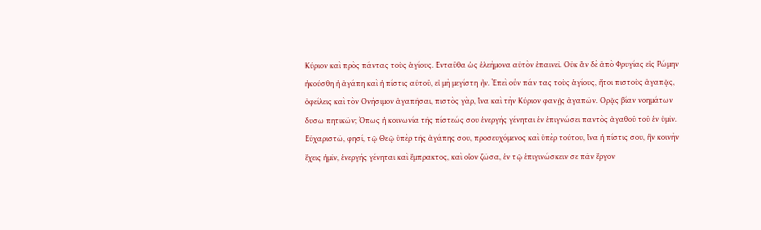Κύριον καὶ πρὸς πάντας τοὺς ἁγίους. Ενταῦθα ὡς ἐλεήμονα αὐτὸν ἐπαινεῖ. Οὐκ ἂν δὲ ἀπὸ Φρυγίας εἰς Ρώμην ἠκούσθη ἡ ἀγάπη καὶ ἡ πίστις αὐτοῦ, εἰ μὴ μεγίστη ἦν. Ἐπεὶ οὖν πάν τας τοὺς ἁγίους, ἤτοι πιστοὺς ἀγαπᾷς, ὀφείλεις καὶ τὸν Ονήσιμον ἀγαπῆσαι, πιστὸς γὰρ, ἵνα καὶ τὴν Κύριον φανῇς ἀγαπῶν. Ορᾷς βίαν νοημάτων δυσω πητικῶν; Όπως ἡ κοινωνία τῆς πίστεώς σου ἐνεργής γένηται ἐν ἐπιγνώσει παντὸς ἀγαθοῦ τοῦ ἐν ὑμῖν. Εὐχαριστῶ, φησί, τῷ Θεῷ ὑπὲρ τῆς ἀγάπης σου, προσευχόμενος καὶ ὑπὲρ τούτου, ἵνα ἡ πίστις σου, ἣν κοινὴν ἔχεις ἡμῖν, ἐνεργής γένηται καὶ ἔμπρακτος, καὶ οἷον ζῶσα, ἐν τῷ ἐπιγινώσκειν σε πᾶν ἔργον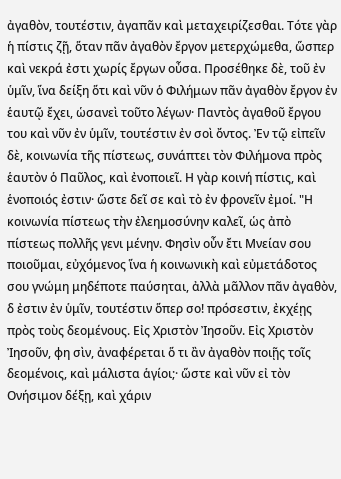ἀγαθὸν, τουτέστιν, ἀγαπᾶν καὶ μεταχειρίζεσθαι. Τότε γὰρ ἡ πίστις ζῇ, ὅταν πᾶν ἀγαθὸν ἔργον μετερχώμεθα, ὥσπερ καὶ νεκρά ἐστι χωρίς ἔργων οὖσα. Προσέθηκε δὲ, τοῦ ἐν ὑμῖν, ἵνα δείξη ὅτι καὶ νῦν ὁ Φιλήμων πᾶν ἀγαθὸν ἔργον ἐν ἑαυτῷ ἔχει, ὡσανεὶ τοῦτο λέγων· Παντὸς ἀγαθοῦ ἔργου του καὶ νῦν ἐν ὑμῖν, τουτέστιν ἐν σοὶ ὄντος. Ἐν τῷ εἰπεῖν δὲ, κοινωνία τῆς πίστεως, συνάπτει τὸν Φιλήμονα πρὸς ἑαυτὸν ὁ Παῦλος, καὶ ἐνοποιεῖ. Η γὰρ κοινή πίστις, καὶ ἑνοποιός ἐστιν· ὥστε δεῖ σε καὶ τὸ ἐν φρονεῖν ἐμοί. "Η κοινωνία πίστεως τὴν ἐλεημοσύνην καλεῖ, ὡς ἀπὸ πίστεως πολλῆς γενι μένην. Φησὶν οὖν ἔτι Μνείαν σου ποιοῦμαι, εὐχόμενος ἵνα ἡ κοινωνικὴ καὶ εὐμετάδοτος σου γνώμη μηδέποτε παύσηται, ἀλλὰ μᾶλλον πᾶν ἀγαθὸν, δ ἐστιν ἐν ὑμῖν, τουτέστιν ὅπερ σο! πρόσεστιν, ἐκχέῃς πρὸς τοὺς δεομένους. Εἰς Χριστὸν Ἰησοῦν. Εἰς Χριστὸν Ἰησοῦν, φη σὶν, ἀναφέρεται ὅ τι ἂν ἀγαθὸν ποιῇς τοῖς δεομένοις, καὶ μάλιστα ἁγίοι;· ὥστε καὶ νῦν εἰ τὸν Ονήσιμον δέξῃ, καὶ χάριν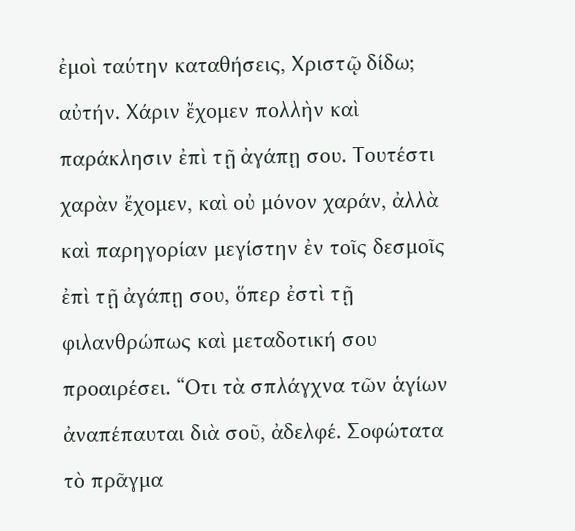ἐμοὶ ταύτην καταθήσεις, Χριστῷ δίδω; αὐτήν. Χάριν ἔχομεν πολλὴν καὶ παράκλησιν ἐπὶ τῇ ἀγάπῃ σου. Τουτέστι χαρὰν ἔχομεν, καὶ οὐ μόνον χαράν, ἀλλὰ καὶ παρηγορίαν μεγίστην ἐν τοῖς δεσμοῖς ἐπὶ τῇ ἀγάπῃ σου, ὅπερ ἐστὶ τῇ φιλανθρώπως καὶ μεταδοτική σου προαιρέσει. “Οτι τὰ σπλάγχνα τῶν ἁγίων ἀναπέπαυται διὰ σοῦ, ἀδελφέ. Σοφώτατα τὸ πρᾶγμα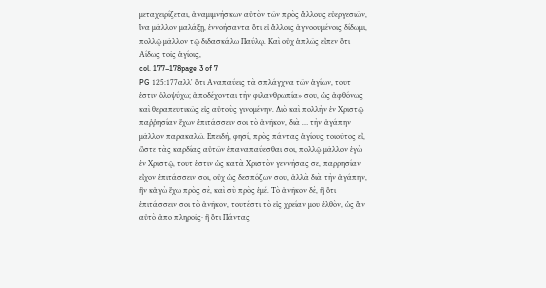μεταχειρίζεται, ἀναμιμνήσκων αὐτὸν τῶν πρὸς ἄλλους εὐεργεσιῶν, ἵνα μᾶλλον μαλάξῃ, ἐννοήσαντα ὅτι εἰ ἄλλοις ἀγνοουμένοις δίδωμι, πολλῷ μᾶλλον τῷ διδασκάλω Παύλῳ. Καὶ οὐχ ἁπλῶς εἶπεν ὅτι Αίδως τοῖς ἁγίοις,
col. 177–178page 3 of 7
PG 125:177αλλ' ὅτι Αναπαύεις τὰ σπλάγχνα τῶν ἁγίων, τουτ ἐστιν ὁλοψύχω; ἀποδέχονται τὴν φιλανθρωπία» σου, ὡς ἀφθόνως καὶ θεραπευτικῶς εἰς αὐτοὺς γινομένην. Διὸ καὶ πολλὴν ἐν Χριστῷ παῤῥησίαν ἔχων ἐπιτάσσειν σοι τὸ ἀνῆκον, διὰ … τὴν ἀγάπην μᾶλλον παρακαλῶ. Επειδή, φησί, πρὸς πάντας ἁγίους τοιοῦτος εἶ, ὥστε τὰς καρδίας αὐτῶν ἐπαναπαύεσθαι σοι, πολλῷ μᾶλλον ἐγὼ ἐν Χριστῷ, τουτ ἐστιν ὡς κατὰ Χριστὸν γεννήσας σε, παρρησίαν εἶχον ἐπιτάσσειν σοι, οὐχ ὡς δεσπόζων σου, ἀλλὰ διὰ τὴν ἀγάπην, ἣν κἀγὼ ἔχω πρὸς σὲ, καὶ σὺ πρὸς ἐμέ. Τὸ ἀνῆκον δὲ, ἢ ὅτι ἐπιτάσσειν σοι τὸ ἀνῆκον, τουτέστι τὸ εἰς χρείαν μου ἐλθὸν, ὡς ἂν αὐτὸ ἀπο πληροῖς· ἢ ὅτι Πάντας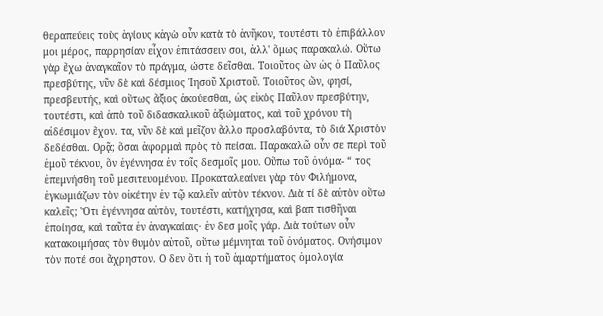θεραπεύεις τοὺς ἁγίους κἀγὼ οὖν κατὰ τὸ ἀνῆκον, τουτέστι τὸ ἐπιβάλλον μοι μέρος, παρρησίαν εἶχον ἐπιτάσσειν σοι, ἀλλ' ὅμως παρακαλώ. Οὕτω γὰρ ἔχω ἀναγκαῖον τὸ πράγμα, ώστε δεῖσθαι. Τοιοῦτος ὢν ὡς ὁ Παῦλος πρεσβύτης, νῦν δὲ καὶ δέσμιος Ἰησοῦ Χριστοῦ. Τοιοῦτος ὤν, φησί, πρεσβευτής, καὶ οὕτως ἄξιος ἀκούεσθαι, ὡς εἰκὸς Παῦλον πρεσβύτην, τουτέστι, καὶ ἀπὸ τοῦ διδασκαλικοῦ ἀξιώματος, καὶ τοῦ χρόνου τὴ αἰδέσιμον ἔχον. τα, νῦν δὲ καὶ μεῖζον ἄλλο προσλαβόντα, τὸ διά Χριστὸν δεδέσθαι. Ορᾷ; ὅσαι ἀφορμαὶ πρὸς τὸ πείσαι. Παρακαλῶ οὖν σε περὶ τοῦ ἐμοῦ τέκνου, ὃν ἐγέννησα ἐν τοῖς δεσμοῖς μου. Οὔπω τοῦ ὀνόμα- “ τος ἐπεμνήσθη τοῦ μεσιτευομένου. Προκαταλεαίνει γὰρ τὸν Φιλήμονα, ἐγκωμιάζων τὸν οἰκέτην ἐν τῷ καλεῖν αὐτὸν τέκνον. Διὰ τί δὲ αὐτὸν οὕτω καλεῖς; Ὅτι ἐγέννησα αὐτὸν, τουτέστι, κατήχησα, καὶ βαπ τισθῆναι ἐποίησα, καὶ ταῦτα ἐν ἀναγκαίαις· ἐν δεσ μοῖς γάρ. Διὰ τούτων οὖν κατακοιμήσας τὸν θυμὸν αὐτοῦ, οὕτω μέμνηται τοῦ ὀνόματος. Ονήσιμον τὸν ποτέ σοι ἄχρηστον. Ο δεν ὅτι ἡ τοῦ ἁμαρτήματος ὁμολογία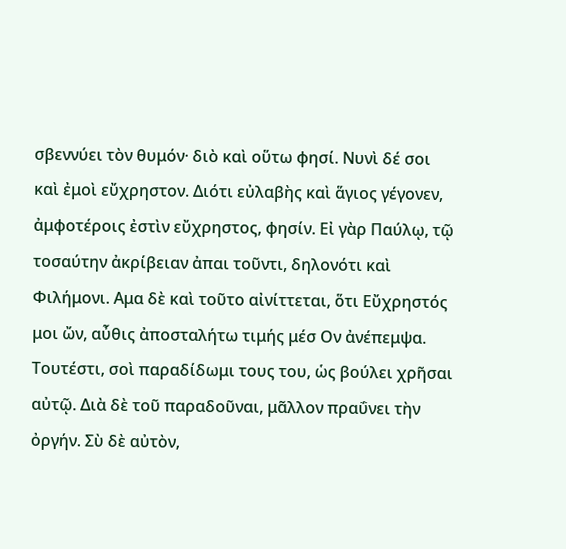σβεννύει τὸν θυμόν· διὸ καὶ οὕτω φησί. Νυνὶ δέ σοι καὶ ἐμοὶ εὔχρηστον. Διότι εὐλαβὴς καὶ ἅγιος γέγονεν, ἀμφοτέροις ἐστὶν εὔχρηστος, φησίν. Εἰ γὰρ Παύλῳ, τῷ τοσαύτην ἀκρίβειαν ἀπαι τοῦντι, δηλονότι καὶ Φιλήμονι. Αμα δὲ καὶ τοῦτο αἰνίττεται, ὅτι Εὔχρηστός μοι ὤν, αὖθις ἀποσταλήτω τιμής μέσ Ον ἀνέπεμψα. Τουτέστι, σοὶ παραδίδωμι τους του, ὡς βούλει χρῆσαι αὐτῷ. Διὰ δὲ τοῦ παραδοῦναι, μᾶλλον πραΰνει τὴν ὀργήν. Σὺ δὲ αὐτὸν,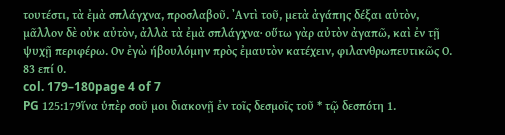τουτέστι, τὰ ἐμὰ σπλάγχνα, προσλαβοῦ. ᾿Αντὶ τοῦ, μετὰ ἀγάπης δέξαι αὐτὸν, μᾶλλον δὲ οὐκ αὐτὸν, ἀλλὰ τὰ ἐμὰ σπλάγχνα· οὕτω γὰρ αὐτὸν ἀγαπῶ, καὶ ἐν τῇ ψυχῇ περιφέρω. Ον ἐγὼ ήβουλόμην πρὸς ἐμαυτὸν κατέχειν, φιλανθρωπευτικῶς Ο. 83 επί 0.
col. 179–180page 4 of 7
PG 125:179ἵνα ὑπὲρ σοῦ μοι διακονῇ ἐν τοῖς δεσμοῖς τοῦ * τῷ δεσπότη 1.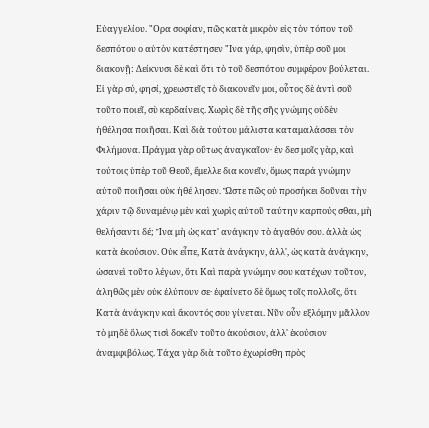Εὐαγγελίου. "Ορα σοφίαν, πῶς κατὰ μικρὸν εἰς τὸν τόπον τοῦ δεσπότου ο αὐτὸν κατέστησεν "Ινα γάρ, φησὶν, ὑπὲρ σοῦ μοι διακονῇ: Δείκνυσι δὲ καὶ ὅτι τὸ τοῦ δεσπότου συμφέρον βούλεται. Εἰ γὰρ σύ, φησί, χρεωστεῖς τὸ διακονεῖν μοι, οὗτος δὲ ἀντὶ σοῦ τοῦτο ποιεῖ, σὺ κερδαίνεις. Χωρὶς δὲ τῆς σῆς γνώμης οὐδὲν ἠθέλησα ποιῆσαι. Καὶ διὰ τούτου μάλιστα καταμαλάσσει τὸν Φιλήμονα. Πράγμα γὰρ οὕτως ἀναγκαῖον· ἐν δεσ μοῖς γὰρ, καὶ τούτοις ὑπὲρ τοῦ Θεοῦ, ἔμελλε δια κονεῖν, ὅμως παρά γνώμην αὐτοῦ ποιῆσαι οὐκ ἠθέ λησεν. Ὥστε πῶς οὐ προσήκει δοῦναι τὴν χάριν τῷ δυναμένῳ μὲν καὶ χωρὶς αὐτοῦ ταύτην καρπούς σθαι, μὴ θελήσαντι δέ; Ἵνα μὴ ὡς κατ' ανάγκην τὸ ἀγαθόν σου. ἀλλὰ ὡς κατὰ ἑκούσιον. Οὐκ εἶπε, Κατὰ ἀνάγκην, ἀλλ', ὡς κατὰ ἀνάγκην, ὡσανεὶ τοῦτο λέγων, ὅτι Καὶ παρὰ γνώμην σου κατέχων τοῦτον, ἀληθῶς μὲν οὐκ ἐλύπουν σε· ἐφαίνετο δὲ ὅμως τοῖς πολλοῖς, ὅτι Κατὰ ἀνάγκην καὶ ἄκοντός σου γίνεται. Νῦν οὖν εξλόμην μᾶλλον τὸ μηδὲ ὅλως τισὶ δοκεῖν τοῦτο ἀκούσιον, ἀλλ' ἐκούσιον ἀναμφιβόλως. Τάχα γὰρ διὰ τοῦτο ἐχωρίσθη πρὸς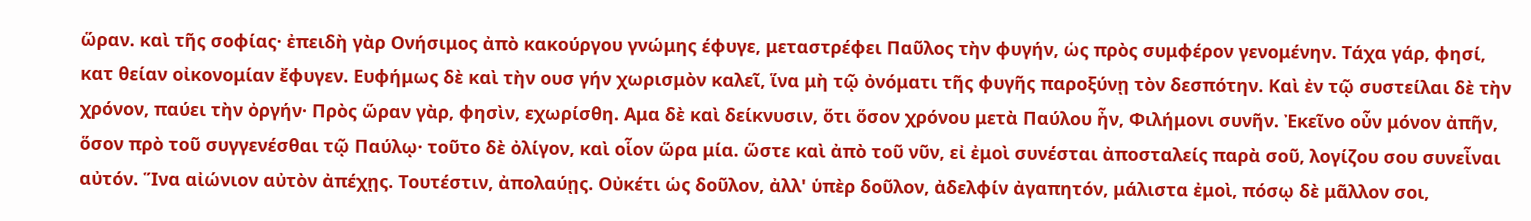ὥραν. καὶ τῆς σοφίας· ἐπειδὴ γὰρ Ονήσιμος ἀπὸ κακούργου γνώμης έφυγε, μεταστρέφει Παῦλος τὴν φυγήν, ὡς πρὸς συμφέρον γενομένην. Τάχα γάρ, φησί, κατ θείαν οἰκονομίαν ἔφυγεν. Ευφήμως δὲ καὶ τὴν ουσ γήν χωρισμὸν καλεῖ, ἵνα μὴ τῷ ὀνόματι τῆς φυγῆς παροξύνῃ τὸν δεσπότην. Καὶ ἐν τῷ συστείλαι δὲ τὴν χρόνον, παύει τὴν ὀργήν· Πρὸς ὥραν γὰρ, φησὶν, εχωρίσθη. Αμα δὲ καὶ δείκνυσιν, ὅτι ὅσον χρόνου μετὰ Παύλου ἦν, Φιλήμονι συνῆν. Ἐκεῖνο οὖν μόνον ἀπῆν, ὅσον πρὸ τοῦ συγγενέσθαι τῷ Παύλῳ· τοῦτο δὲ ὀλίγον, καὶ οἷον ὥρα μία. ὥστε καὶ ἀπὸ τοῦ νῦν, εἰ ἐμοὶ συνέσται ἀποσταλείς παρὰ σοῦ, λογίζου σου συνεἶναι αὐτόν. Ἵνα αἰώνιον αὐτὸν ἀπέχῃς. Τουτέστιν, ἀπολαύῃς. Οὐκέτι ὡς δοῦλον, ἀλλ' ὑπὲρ δοῦλον, ἀδελφίν ἀγαπητόν, μάλιστα ἐμοὶ, πόσῳ δὲ μᾶλλον σοι,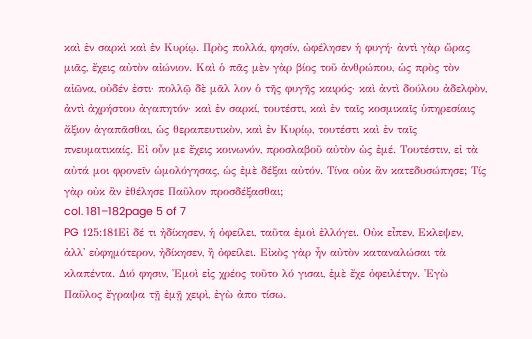καὶ ἐν σαρκὶ καὶ ἐν Κυρίῳ. Πρὸς πολλά, φησίν, ὠφέλησεν ἡ φυγή· ἀντὶ γὰρ ὥρας μιᾶς, ἔχεις αὐτὸν αἰώνιον. Καὶ ὁ πᾶς μὲν γὰρ βίος τοῦ ἀνθρώπου, ὡς πρὸς τὸν αἰῶνα, οὐδέν ἐστι· πολλῷ δὲ μᾶλ λον ὁ τῆς φυγῆς καιρός· καὶ ἀντὶ δούλου ἀδελφὸν, ἀντὶ ἀχρήστου ἀγαπητόν· καὶ ἐν σαρκί, τουτέστι, καὶ ἐν ταῖς κοσμικαῖς ὑπηρεσίαις ἄξιον ἀγαπᾶσθαι, ὡς θεραπευτικὸν, καὶ ἐν Κυρίῳ, τουτέστι καὶ ἐν ταῖς πνευματικαίς. Εἰ οὖν με ἔχεις κοινωνόν, προσλαβοῦ αὐτὸν ὡς ἐμέ. Τουτέστιν, εἰ τὰ αὐτά μοι φρονεῖν ὡμολόγησας, ὡς ἐμὲ δέξαι αὐτόν. Τίνα οὐκ ἂν κατεδυσώπησε; Τίς γὰρ οὐκ ἂν ἐθέλησε Παῦλον προσδέξασθαι;
col. 181–182page 5 of 7
PG 125:181Εἰ δέ τι ἠδίκησεν, ἡ ὀφείλει, ταῦτα ἐμοὶ ἐλλόγει. Οὐκ εἶπεν, Εκλεψεν, ἀλλ' εὐφημότερον, ἠδίκησεν, ἢ ὀφείλει. Εἰκὸς γὰρ ἦν αὐτὸν καταναλώσαι τὰ κλαπέντα. Διό φησιν, Ἐμοὶ εἰς χρέος τοῦτο λό γισαι, ἐμὲ ἔχε ὀφειλέτην. Ἐγὼ Παῦλος ἔγραψα τῇ ἐμῇ χειρὶ, ἐγὼ ἀπο τίσω.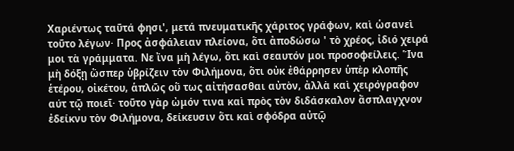Χαριέντως ταῦτά φησι', μετά πνευματικῆς χάριτος γράφων, καὶ ὡσανεὶ τοῦτο λέγων· Προς ἀσφάλειαν πλείονα, ὅτι ἀποδώσω ' τὸ χρέος, ἰδιό χειρά μοι τὰ γράμματα. Νε ἴνα μὴ λέγω, ὅτι καὶ σεαυτόν μοι προσοφείλεις. Ἵνα μὴ δόξῃ ὥσπερ ὑβρίζειν τὸν Φιλήμονα, ὅτι οὐκ ἐθάρρησεν ὑπὲρ κλοπῆς ἑτέρου, οἰκέτου, ἁπλῶς οὕ τως αἰτήσασθαι αὐτὸν, ἀλλὰ καὶ χειρόγραφον αύτ τῷ ποιεῖ· τοῦτο γὰρ ὠμόν τινα καὶ πρὸς τὸν διδάσκαλον ἄσπλαγχνον ἐδείκνυ τὸν Φιλήμονα, δείκευσιν ὅτι καὶ σφόδρα αὐτῷ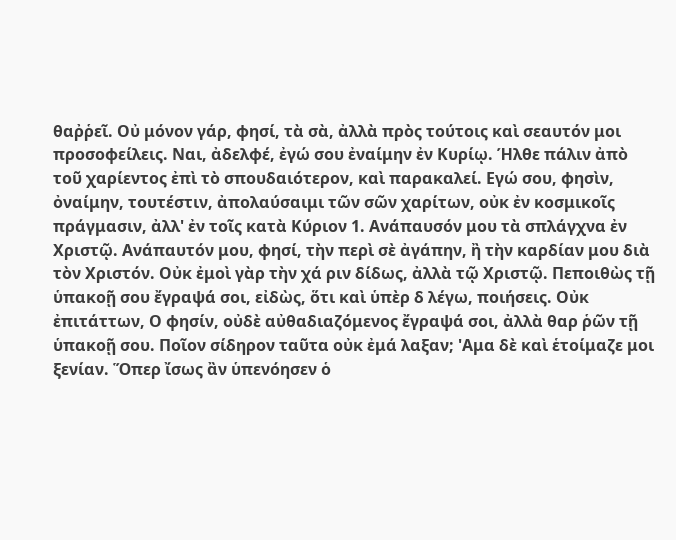θαῤῥεῖ. Οὐ μόνον γάρ, φησί, τὰ σὰ, ἀλλὰ πρὸς τούτοις καὶ σεαυτόν μοι προσοφείλεις. Ναι, ἀδελφέ, ἐγώ σου ἐναίμην ἐν Κυρίῳ. Ήλθε πάλιν ἀπὸ τοῦ χαρίεντος ἐπὶ τὸ σπουδαιότερον, καὶ παρακαλεί. Εγώ σου, φησὶν, ὀναίμην, τουτέστιν, ἀπολαύσαιμι τῶν σῶν χαρίτων, οὐκ ἐν κοσμικοῖς πράγμασιν, ἀλλ' ἐν τοῖς κατὰ Κύριον 1. Ανάπαυσόν μου τὰ σπλάγχνα ἐν Χριστῷ. Ανάπαυτόν μου, φησί, τὴν περὶ σὲ ἀγάπην, ἢ τὴν καρδίαν μου διὰ τὸν Χριστόν. Οὐκ ἐμοὶ γὰρ τὴν χά ριν δίδως, ἀλλὰ τῷ Χριστῷ. Πεποιθὼς τῇ ὑπακοῇ σου ἔγραψά σοι, εἰδὼς, ὅτι καὶ ὑπὲρ δ λέγω, ποιήσεις. Οὐκ ἐπιτάττων, Ο φησίν, οὐδὲ αὐθαδιαζόμενος ἔγραψά σοι, ἀλλὰ θαρ ῥῶν τῇ ὑπακοῇ σου. Ποῖον σίδηρον ταῦτα οὐκ ἐμά λαξαν; 'Αμα δὲ καὶ ἑτοίμαζε μοι ξενίαν. Ὅπερ ἴσως ἂν ὑπενόησεν ὁ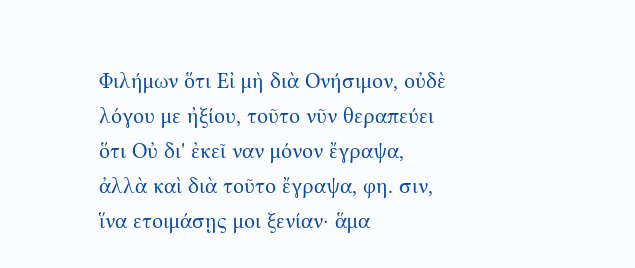Φιλήμων ὅτι Εἰ μὴ διὰ Ονήσιμον, οὐδὲ λόγου με ἠξίου, τοῦτο νῦν θεραπεύει ὅτι Οὐ δι' ἐκεῖ ναν μόνον ἔγραψα, ἀλλὰ καὶ διὰ τοῦτο ἔγραψα, φη. σιν, ἵνα ετοιμάσῃς μοι ξενίαν· ἅμα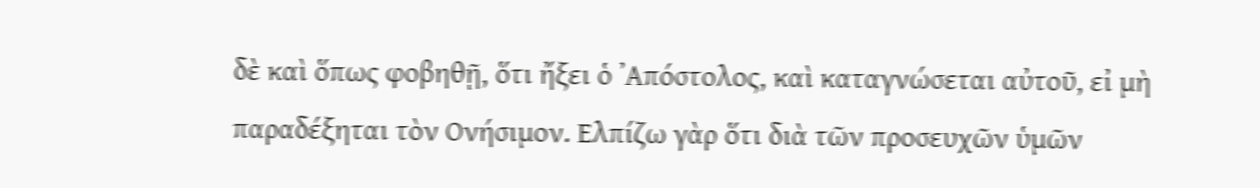δὲ καὶ ὅπως φοβηθῇ, ὅτι ἤξει ὁ ᾿Απόστολος, καὶ καταγνώσεται αὐτοῦ, εἰ μὴ παραδέξηται τὸν Ονήσιμον. Ελπίζω γὰρ ὅτι διὰ τῶν προσευχῶν ὑμῶν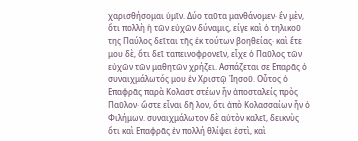χαρισθήσομαι ὑμῖν. Δύο ταῦτα μανθάνομεν· ἓν μὲν, ὅτι πολλὴ ἡ τῶν εὐχῶν δύναμις, είγε καὶ ὁ τηλικοῦ της Παύλος δεῖται τῆς ἐκ τούτων βοηθείας· καὶ ἔτε μου δὲ, ὅτι δεῖ ταπεινοφρονεῖν, εἶχε ὁ Παῦλος τῶν εὐχῶν τῶν μαθητῶν χρήζει. Ασπάζεται σε Επαρᾶς ὁ συναιχμάλωτός μου ἐν Χριστῷ Ἰησοῦ. Οὗτος ὁ Επαφρᾶς παρὰ Κολαστ στέων ἦν ἀποσταλείς πρὸς Παῦλον· ὥστε εἶναι δῆ λον, ὅτι ἀπὸ Κολασσαίων ἦν ὁ Φιλήμων. συναιχμάλωτον δὲ αὐτὸν καλεῖ, δεικνὺς ὅτι καὶ Επαφρᾶς ἐν πολλή θλίψει ἐστὶ, καὶ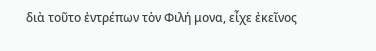διὰ τοῦτο ἐντρέπων τὸν Φιλή μονα, εἶχε ἐκεῖνος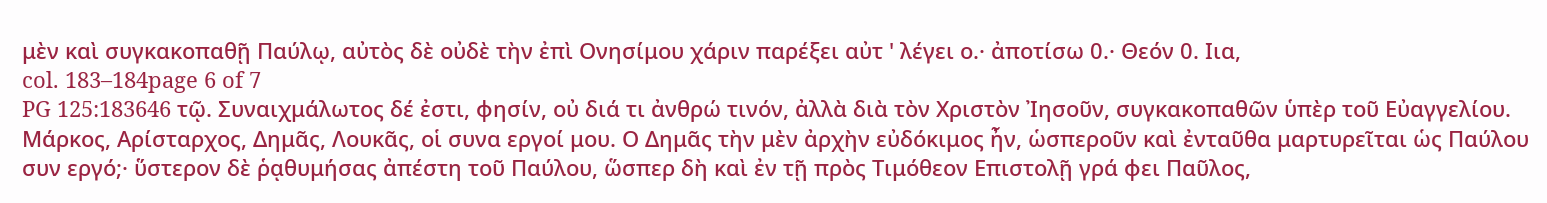μὲν καὶ συγκακοπαθῇ Παύλῳ, αὐτὸς δὲ οὐδὲ τὴν ἐπὶ Ονησίμου χάριν παρέξει αὐτ ' λέγει ο.· ἀποτίσω 0.· Θεόν 0. Ιια,
col. 183–184page 6 of 7
PG 125:183646 τῷ. Συναιχμάλωτος δέ ἐστι, φησίν, οὐ διά τι ἀνθρώ τινόν, ἀλλὰ διὰ τὸν Χριστὸν Ἰησοῦν, συγκακοπαθῶν ὑπὲρ τοῦ Εὐαγγελίου. Μάρκος, Αρίσταρχος, Δημᾶς, Λουκᾶς, οἱ συνα εργοί μου. Ο Δημᾶς τὴν μὲν ἀρχὴν εὐδόκιμος ἦν, ὡσπεροῦν καὶ ἐνταῦθα μαρτυρεῖται ὡς Παύλου συν εργό;· ὕστερον δὲ ῥᾳθυμήσας ἀπέστη τοῦ Παύλου, ὥσπερ δὴ καὶ ἐν τῇ πρὸς Τιμόθεον Επιστολῇ γρά φει Παῦλος,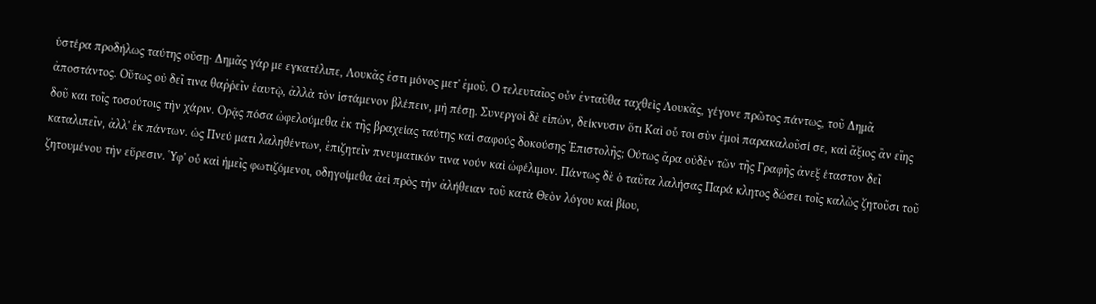ὑστέρα προδήλως ταύτης οὔσῃ· Δημᾶς γάρ με εγκατέλιπε, Λουκᾶς ἐστι μόνος μετ' ἐμοῦ. Ο τελευταῖος οὖν ἐνταῦθα ταχθεὶς Λουκᾶς, γέγονε πρῶτος πάντως, τοῦ Δημᾶ ἀποστάντος. Οὕτως οὐ δεῖ τινα θαῤῥεῖν ἑαυτῷ, ἀλλὰ τὸν ἱστάμενον βλέπειν, μὴ πέσῃ. Συνεργοὶ δὲ εἰπὼν, δείκνυσιν ὅτι Καὶ οὗ τοι σὺν ἐμοὶ παρακαλοῦσί σε, καὶ ἄξιος ἂν εἴης δοῦ και τοῖς τοσούτοις τὴν χάριν. Ορᾷς πόσα ὠφελούμεθα ἐκ τῆς βραχείας ταύτης καὶ σαφούς δοκούσης Ἐπιστολῆς; Ούτως ἄρα οὐδὲν τῶν τῆς Γραφῆς ἀνεξ έταστον δεῖ καταλιπεῖν, ἀλλ' ἐκ πάντων. ὡς Πνεύ ματι λαληθέντων, ἐπιζητεῖν πνευματικόν τινα νούν καὶ ὠφέλιμον. Πάντως δὲ ὁ ταῦτα λαλήσας Παρά κλητος δώσει τοῖς καλῶς ζητοῦσι τοῦ ζητουμένου τὴν εὕρεσιν. Ὑφ' οὗ καὶ ἡμεῖς φωτιζόμενοι, οδηγοίμεθα ἀεὶ πρὸς τὴν ἀλήθειαν τοῦ κατὰ Θεὸν λόγου καὶ βίου,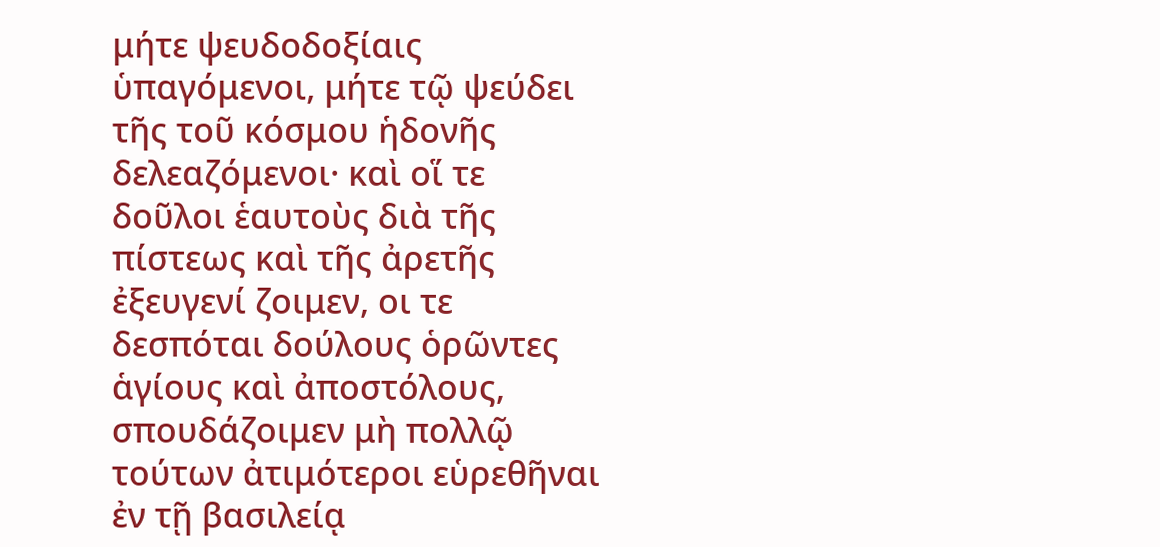μήτε ψευδοδοξίαις ὑπαγόμενοι, μήτε τῷ ψεύδει τῆς τοῦ κόσμου ἡδονῆς δελεαζόμενοι· καὶ οἵ τε δοῦλοι ἑαυτοὺς διὰ τῆς πίστεως καὶ τῆς ἀρετῆς ἐξευγενί ζοιμεν, οι τε δεσπόται δούλους ὁρῶντες ἁγίους καὶ ἀποστόλους, σπουδάζοιμεν μὴ πολλῷ τούτων ἀτιμότεροι εὑρεθῆναι ἐν τῇ βασιλείᾳ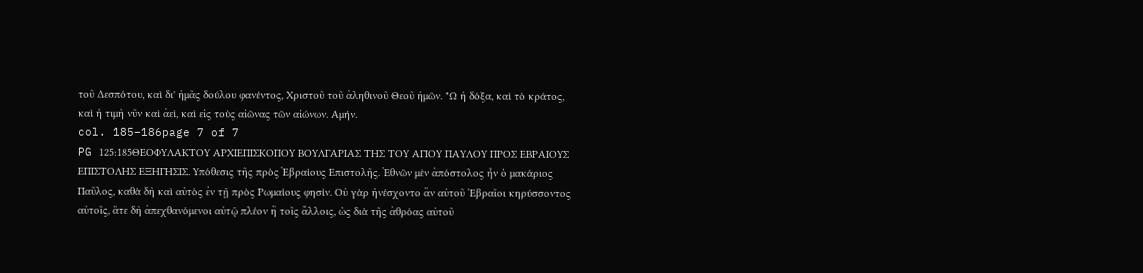τοῦ Δεσπότου, καὶ δι' ἡμᾶς δούλου φανέντος, Χριστοῦ τοῦ ἀληθινοῦ Θεοῦ ἡμῶν. "Ω ἡ δόξα, καὶ τὸ κράτος, καὶ ἡ τιμὴ νῦν καὶ ἀεὶ, καὶ εἰς τοὺς αἰῶνας τῶν αἰώνων. Αμήν.
col. 185–186page 7 of 7
PG 125:185ΘΕΟΦΥΛΑΚΤΟΥ ΑΡΧΙΕΠΙΣΚΟΠΟΥ ΒΟΥΛΓΑΡΙΑΣ ΤΗΣ ΤΟΥ ΑΓΙΟΥ ΠΑΥΛΟΥ ΠΡΟΣ ΕΒΡΑΙΟΥΣ ΕΠΙΣΤΟΛΗΣ ΕΞΗΓΗΣΙΣ. Υπόθεσις τῆς πρὸς Ἑβραίους Επιστολῆς. Ἐθνῶν μὲν ἀπόστολος ἦν ὁ μακάριος Παῦλος, καθὰ δὴ καὶ αὐτὸς ἐν τῇ πρὸς Ρωμαίους φησίν. Οὐ γὰρ ἡνέσχοντο ἂν αὐτοῦ ῾Εβραῖοι κηρύσσοντος αὐτοῖς, ἅτε δὴ ἀπεχθανόμενοι αὐτῷ πλέον ἢ τοῖς ἄλλοις, ὡς διὰ τῆς ἀθρόας αὐτοῦ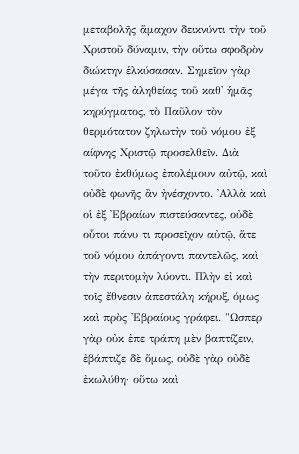μεταβολῆς ἅμαχον δεικνύντι τὴν τοῦ Χριστοῦ δύναμιν, τὴν οὕτω σφοδρὸν διώκτην ἑλκύσασαν. Σημεῖον γὰρ μέγα τῆς ἀληθείας τοῦ καθ' ἡμᾶς κηρύγματος, τὸ Παῦλον τὸν θερμότατον ζηλωτὴν τοῦ νόμου ἐξ αίφνης Χριστῷ προσελθεῖν. Διὰ τοῦτο ἐκθύμως ἐπολέμουν αὐτῷ, καὶ οὐδὲ φωνῆς ἂν ἠνέσχοντο. ᾿Αλλὰ καὶ οἱ ἐξ ᾿Εβραίων πιστεύσαντες, οὐδὲ οὗτοι πάνυ τι προσεῖχον αὐτῷ, ἅτε τοῦ νόμου ἀπάγοντι παντελῶς, καὶ τὴν περιτομὴν λύοντι. Πλὴν εἰ καὶ τοῖς ἔθνεσιν ἀπεστάλη κήρυξ, όμως καὶ πρὸς 'Εβραίους γράφει. "Ωσπερ γὰρ οὐκ ἐπε τράπη μὲν βαπτίζειν, ἐβάπτιζε δὲ ὅμως, οὐδὲ γὰρ οὐδὲ ἐκωλύθη· οὕτω καὶ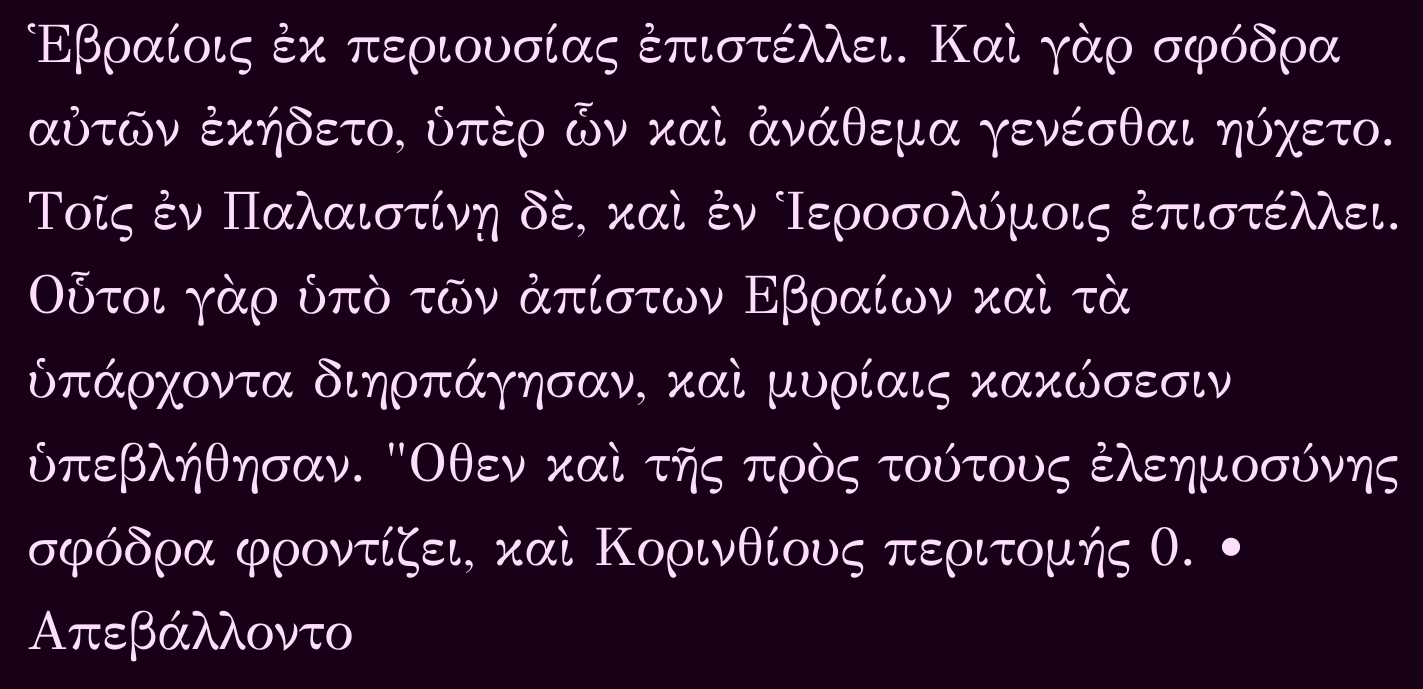῾Εβραίοις ἐκ περιουσίας ἐπιστέλλει. Καὶ γὰρ σφόδρα αὐτῶν ἐκήδετο, ὑπὲρ ὧν καὶ ἀνάθεμα γενέσθαι ηύχετο. Τοῖς ἐν Παλαιστίνῃ δὲ, καὶ ἐν Ἱεροσολύμοις ἐπιστέλλει. Οὗτοι γὰρ ὑπὸ τῶν ἀπίστων Εβραίων καὶ τὰ ὑπάρχοντα διηρπάγησαν, καὶ μυρίαις κακώσεσιν ὑπεβλήθησαν. "Οθεν καὶ τῆς πρὸς τούτους ἐλεημοσύνης σφόδρα φροντίζει, καὶ Κορινθίους περιτομής 0. • Απεβάλλοντο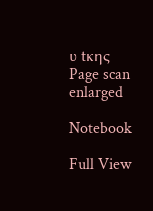υ tκης
Page scan enlarged

Notebook

Full View